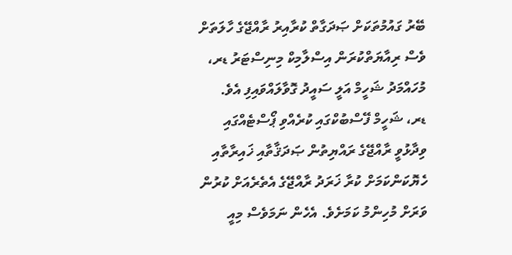ބޭރު ގައުމުތަކަށް ޞަދަގާތް ކުރާއިރު ރާއްޖޭގެ ހާލަތަށް ވެސް ރިއާޔަތްކުރަން އިސްލާމިކް މިނިސްޓަރު ޑރ، މުހައްމަދު ޝަހީމް އަލީ ސައީދު ގޮވާލައްވައިފި އެވެ.
ޑރ، ޝަހީމް ފޭސްބުކްގައި ކުރެއްވި ޕޯސްޓެއްގައި ވިދާޅުވީ ރާއްޖޭގެ ރައްޔިތުން ޞަދަޤާތާއި ޚައިރާތާއި ހެޔޮކަންކަމަށް ކުރާ ޚަރަދު ރާއްޖޭގެ އެތެރެއަށް ކުރުން ވަރަށް މުހިންމު ކަމަށެވެ. އެހެން ނަމަވެސް މިއީ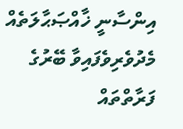އިންސާނީ ޚާއްޞަޙާލަތެއް މެދުވެރިވެފައިވާ ބޭރުގެ ފަރާތްތައް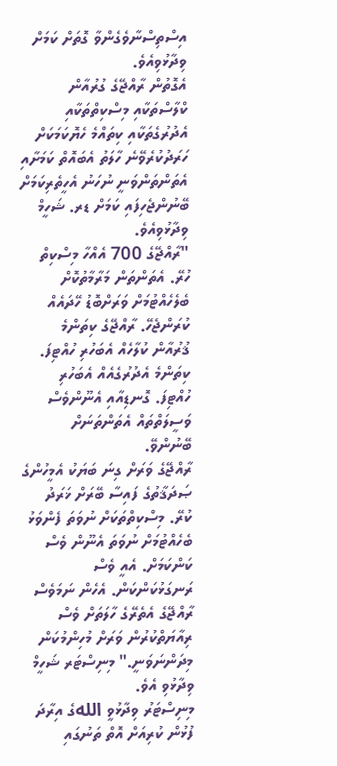އިސްތިސްނާވެގެންވާ ގޮތަށް ކަމަށް ވިދާޅުވިއެވެ.
އެގޮތުން ރާއްޖޭގެ ގުރުއާން ކްލާސްތަކާއި މިސްކިތްތަކާއި އެދުރުގެތަކާއި ކިތައްމެ ހެޔޮކަމަކަށް ހަރަދުކުރެވޭނެ ހާލަތު އެބައޮތް ކަމަށާއި އެތަންތަންވަނީ ނުހަނު އެހީތެރިކަމަށް ބޭނުންޖެހިފައި ކަމަށް ޑރ. ޝަހީމް ވިދާޅުވިއެވެ.
"ރާއްޖޭގެ 700 އެއްހާ މިސްކިތް ހުރޭ. އެތަންތަން މަރާމާތުކޮށް ބެލެހެއްޓުމަށް ވަރަށްބޮޑު ހޭދައެއް ކުރަންޖެހޭ. ރާއްޖޭގެ ކިތަންމެ ޤުރުއާން ކުލާހެއް އެބަހުރި ހުއްޓިފަ. ކިތަންމެ އެދުރުގެއެއް އެބަހުރި ހުއްޓިފަ. ގޮނޑިއާއި އެނޫންވެސް ވަސީލަތްތައް އެތަންތަނަށް ބޭނުންވޭ.
ރާއްޖޭގެ ވަރަށް ގިނަ ބަޔަކު އެމީހުންގެ ޞަދަޤާތުގެ ފައިސާ ބޭރަށް ޚަރަދު ކުރޭ. މިސްކިތްތަކަށް ނުވަތަ ފެންވަޅު ބެހެއްޓުމަށް ނުވަތަ އެނޫން ވެސް ކަންކަމަށް. އެއީ ވެސް ރަނގަޅުކަންކަން. އެހެން ނަމަވެސް ރާއްޖޭގެ އެތެރޭގެ ހާލަތަށް ވެސް ރިއާޔަތްކުރުން ވަރަށް މުހިންމުކަން މިދަންނަވަނީ." މިނިސްޓަރ ޝަހީމް ވިދާޅުވި އެވެ.
މިނިސްޓަރު ވިދާޅުވީ اللهގެ އިރާދަ ފުޅުން ކުރިއަށް އޮތް ތަނުގައި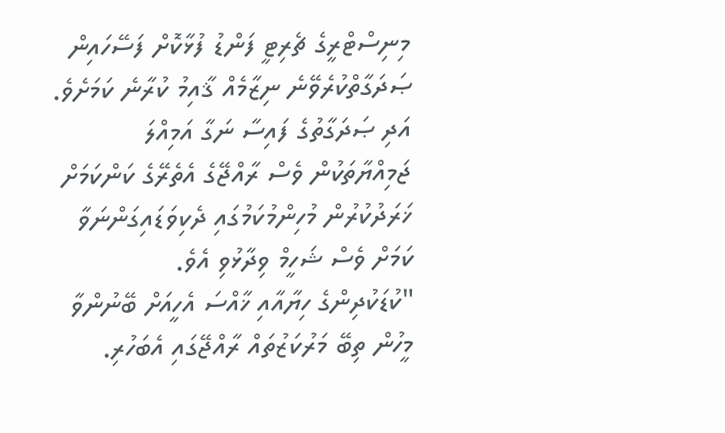މިނިސްޓްރީގެ ޗެރިޓީ ފަންޑު ފުޅާކޮށް ފަސޭހައިން ޞަދަގާތްކުރެވޭނެ ނިޒާމެއް ޤާއިމު ކުރާނެ ކަމަށެވެ. އަދި ޞަދަގާތުގެ ފައިސާ ނަގާ އަމިއްލަ ޖަމިއްޔާތަކުން ވެސް ރާއްޖޭގެ އެތެރޭގެ ކަންކަމަށް ޚަރަދުކުރުން މުހިންމުކަމުގައި ދެކިވަޑައިގަންނަވާ ކަމަށް ވެސް ޝަހީމް ވިދާޅުވި އެވެ.
"ކުޑަކުދިންގެ ހިޔާއާއި ޚާއްސަ އެހީއަށް ބޭނުންވާ މީހުން ތިބޭ މަރުކަޒުތައް ރާއްޖޭގައި އެބަހުރި.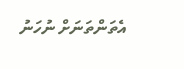އެތަންތަނަށް ނުހަނު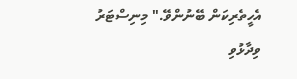އެހީތެރިކަން ބޭނުންވޭ." މިނިސްޓަރު ވިދާޅުވި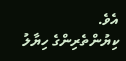އެވެ.
ކިޔުންތެރިންގެ ހިޔާލު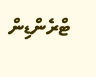ޓްރެންޑިން